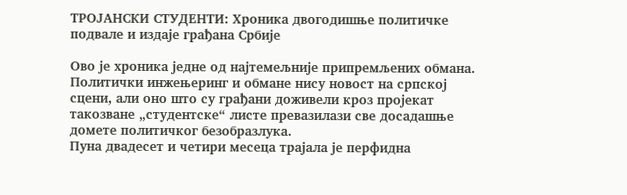ТРОЈАНСКИ СТУДЕНТИ: Хроника двогодишње политичке подвале и издаје грађана Србије

Ово је хроника једне од најтемељније припремљених обмана.
Политички инжењеринг и обмане нису новост на српској сцени, али оно што су грађани доживели кроз пројекат такозване „студентске“ листе превазилази све досадашње домете политичког безобразлука.
Пуна двадесет и четири месеца трајала је перфидна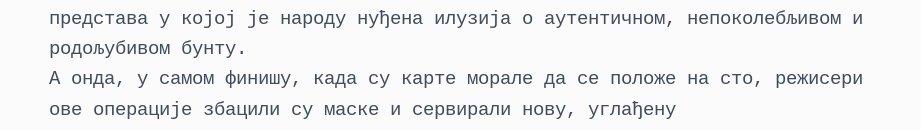представа у којој је народу нуђена илузија о аутентичном, непоколебљивом и родољубивом бунту.
А онда, у самом финишу, када су карте морале да се положе на сто, режисери ове операције збацили су маске и сервирали нову, углађену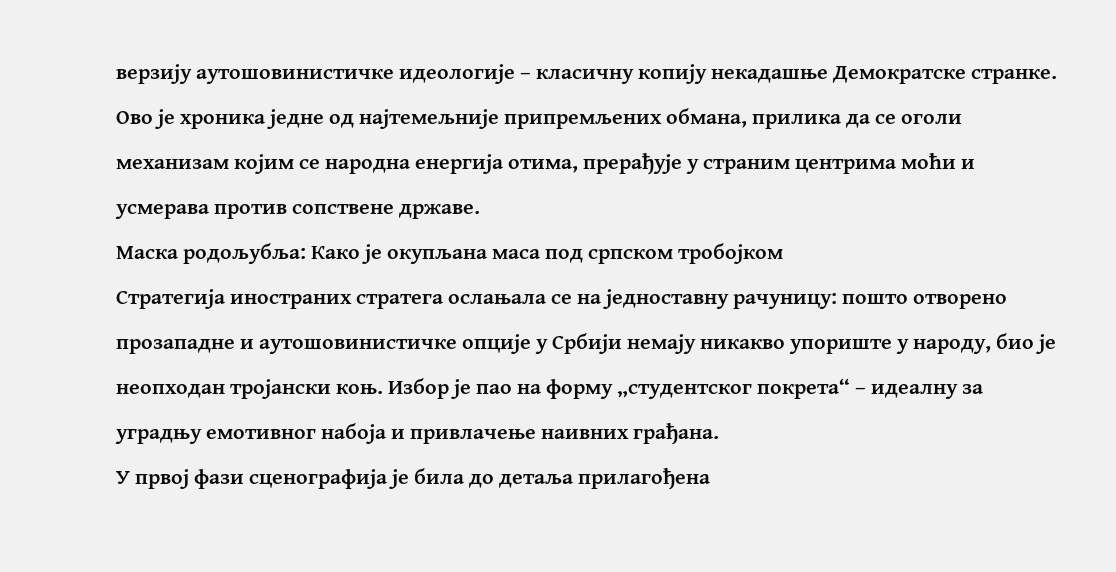верзију аутошовинистичке идеологије – класичну копију некадашње Демократске странке.
Ово је хроника једне од најтемељније припремљених обмана, прилика да се оголи механизам којим се народна енергија отима, прерађује у страним центрима моћи и усмерава против сопствене државе.
Маска родољубља: Како је окупљана маса под српском тробојком
Стратегија иностраних стратега ослањала се на једноставну рачуницу: пошто отворено прозападне и аутошовинистичке опције у Србији немају никакво упориште у народу, био је неопходан тројански коњ. Избор је пао на форму „студентског покрета“ – идеалну за уградњу емотивног набоја и привлачење наивних грађана.
У првој фази сценографија је била до детаља прилагођена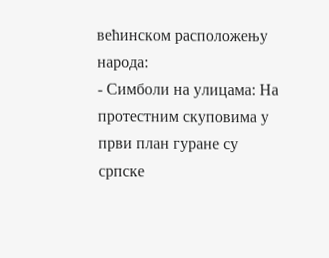већинском расположењу народа:
- Симболи на улицама: На протестним скуповима у први план гуране су српске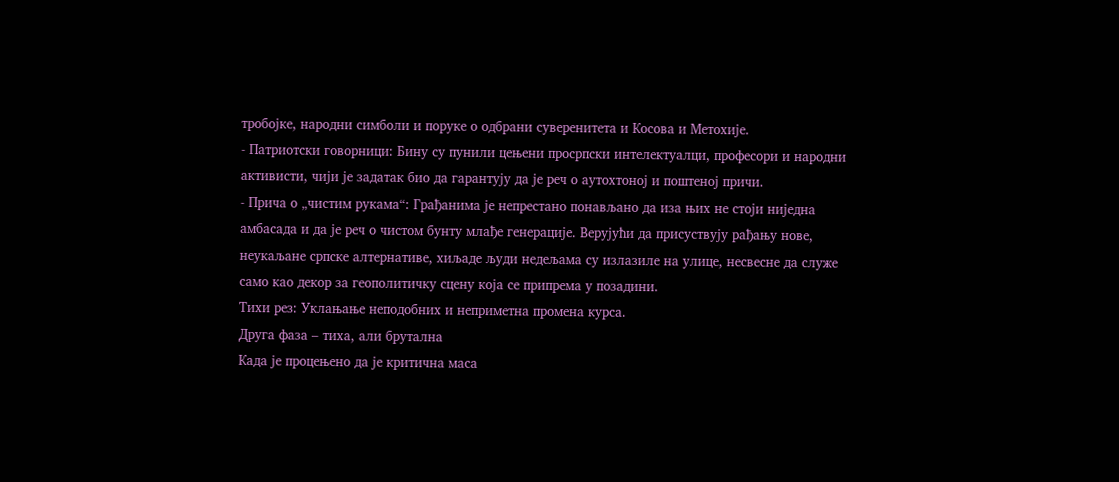тробојке, народни симболи и поруке о одбрани суверенитета и Косова и Метохије.
- Патриотски говорници: Бину су пунили цењени просрпски интелектуалци, професори и народни активисти, чији је задатак био да гарантују да је реч о аутохтоној и поштеној причи.
- Прича о „чистим рукама“: Грађанима је непрестано понављано да иза њих не стоји ниједна амбасада и да је реч о чистом бунту млађе генерације. Верујући да присуствују рађању нове, неукаљане српске алтернативе, хиљаде људи недељама су излазиле на улице, несвесне да служе само као декор за геополитичку сцену која се припрема у позадини.
Тихи рез: Уклањање неподобних и неприметна промена курса.
Друга фаза – тиха, али брутална
Када је процењено да је критична маса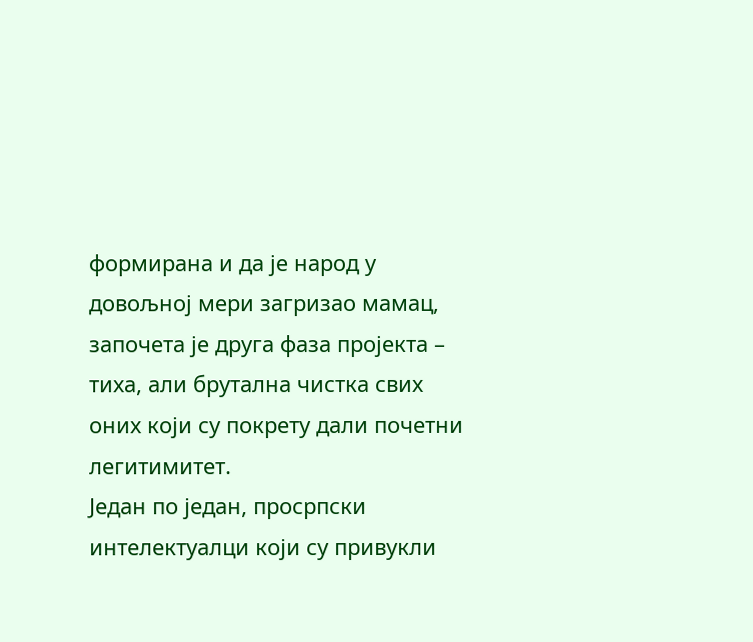формирана и да је народ у довољној мери загризао мамац, започета је друга фаза пројекта – тиха, али брутална чистка свих оних који су покрету дали почетни легитимитет.
Један по један, просрпски интелектуалци који су привукли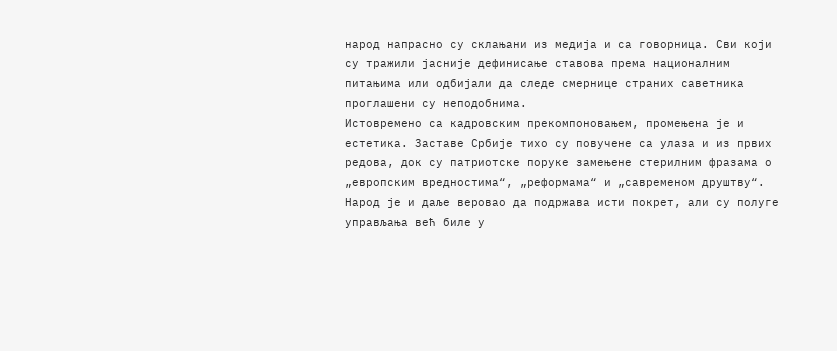народ напрасно су склањани из медија и са говорница. Сви који су тражили јасније дефинисање ставова према националним питањима или одбијали да следе смернице страних саветника проглашени су неподобнима.
Истовремено са кадровским прекомпоновањем, промењена је и естетика. Заставе Србије тихо су повучене са улаза и из првих редова, док су патриотске поруке замењене стерилним фразама о „европским вредностима“, „реформама“ и „савременом друштву“.
Народ је и даље веровао да подржава исти покрет, али су полуге управљања већ биле у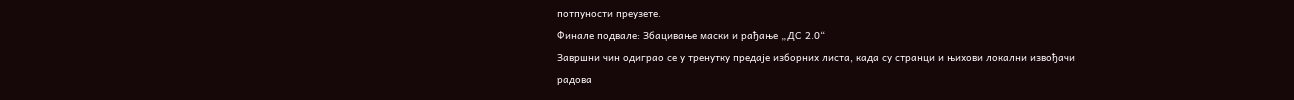потпуности преузете.
Финале подвале: Збацивање маски и рађање „ДС 2.0“
Завршни чин одиграо се у тренутку предаје изборних листа, када су странци и њихови локални извођачи радова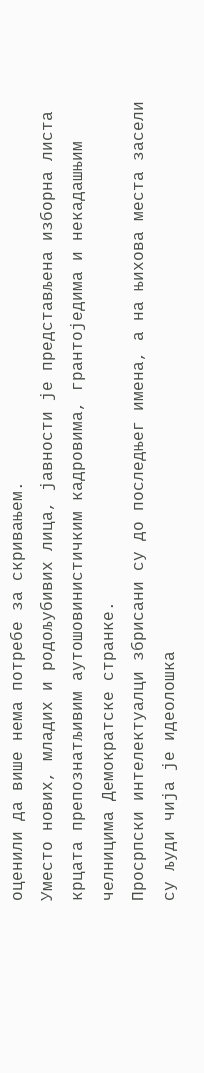оценили да више нема потребе за скривањем.
Уместо нових, младих и родољубивих лица, јавности је представљена изборна листа крцата препознатљивим аутошовинистичким кадровима, грантоједима и некадашњим челницима Демократске странке.
Просрпски интелектуалци збрисани су до последњег имена, а на њихова места засели су људи чија је идеолошка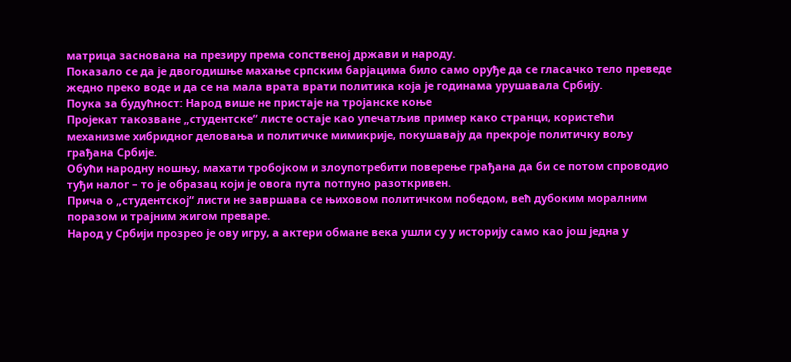матрица заснована на презиру према сопственој држави и народу.
Показало се да је двогодишње махање српским барјацима било само оруђе да се гласачко тело преведе жедно преко воде и да се на мала врата врати политика која је годинама урушавала Србију.
Поука за будућност: Народ више не пристаје на тројанске коње
Пројекат такозване „студентске“ листе остаје као упечатљив пример како странци, користећи механизме хибридног деловања и политичке мимикрије, покушавају да прекроје политичку вољу грађана Србије.
Обући народну ношњу, махати тробојком и злоупотребити поверење грађана да би се потом спроводио туђи налог – то је образац који је овога пута потпуно разоткривен.
Прича о „студентској“ листи не завршава се њиховом политичком победом, већ дубоким моралним поразом и трајним жигом преваре.
Народ у Србији прозрео је ову игру, а актери обмане века ушли су у историју само као још једна у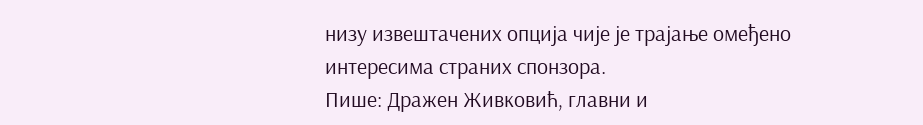низу извештачених опција чије је трајање омеђено интересима страних спонзора.
Пише: Дражен Живковић, главни и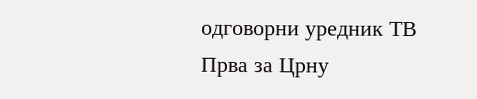одговорни уредник ТВ Прва за Црну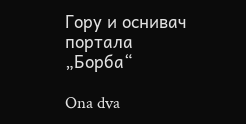Гору и оснивач портала „Борба“

Ona dva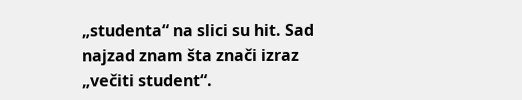„studenta“ na slici su hit. Sad najzad znam šta znači izraz „večiti student“.